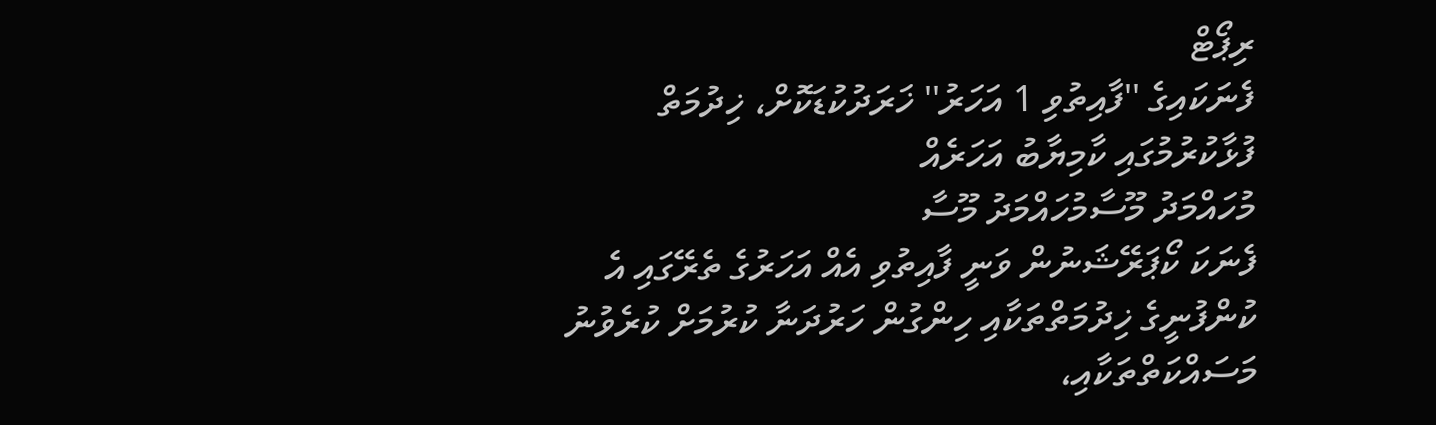ރިޕޯޓް
ފެނަކައިގެ ''ފާއިތުވި 1 އަހަރު'' ޚަރަދުކުޑަކޮށް، ޚިދުމަތް ފުޅާކުރުމުގައި ކާމިޔާބު އަހަރެއް
މުހައްމަދު މޫސާމުހައްމަދު މޫސާ
ފެނަކަ ކޯޕަރޭޝަނުން ވަނީ ފާއިތުވި އެއް އަހަރުގެ ތެރޭގައި އެ ކުންފުނީގެ ޚިދުމަތްތަކާއި ހިންގުން ހަރުދަނާ ކުރުމަށް ކުރެވުނު މަސައްކަތްތަކާއި،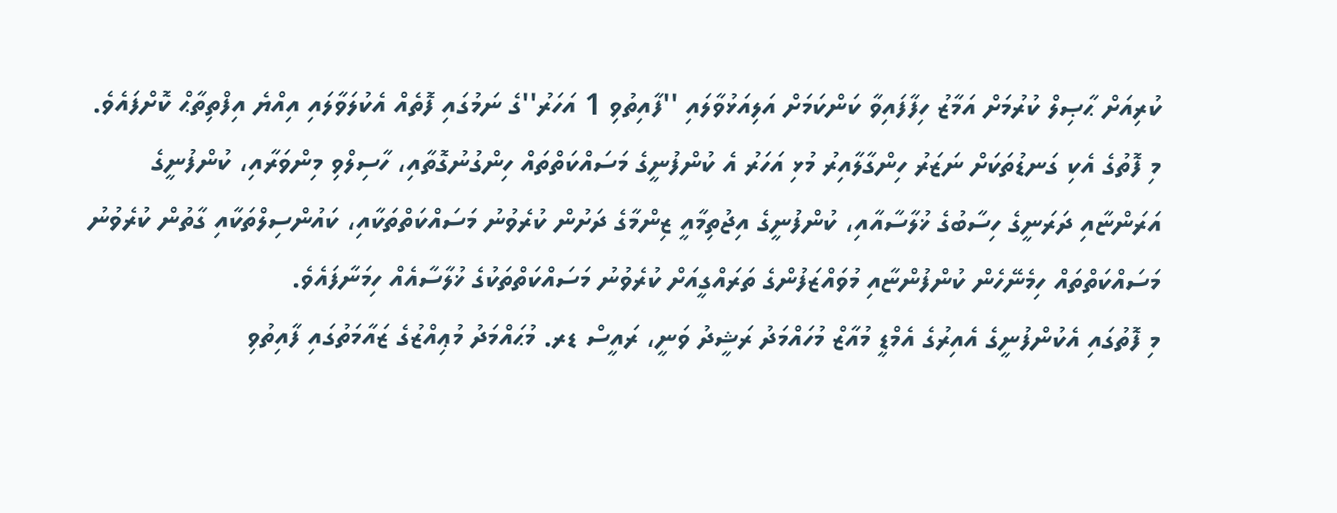ކުރިއަށް ޙާޞިލް ކުރުމަށް އަމާޒު ހިފާފައިވާ ކަންކަމަށް އަލިއަޅުވާލައި ''ފާއިތުވި 1 އަހަރު''ގެ ނަމުގައި ފޮތެއް އެކުލަވާލައި އިއްޔެ އިފްތިތާޙް ކޮށްފައެވެ.
މި ފޮތުގެ އެކި ގަނޑުތަކަށް ނަޒަރު ހިންގާލާއިރު މުޅި އަހަރު އެ ކުންފުނީގެ މަސައްކަތްތައް ހިންގުނުގޮތާއި، ހާސިލްވި މިންވަރާއި، ކުންފުނީގެ އަރަންޏާއި ދަރަނީގެ ހިސާބުގެ ޚުލާސާއާއި، ކުންފުނީގެ އިޖުތިމާއީ ޒިންމާގެ ދަށުން ކުރެވުނު މަސައްކަތްތަކާއި، ކައުންސިލްތަކާއި ގާތުން ކުރެވުނު މަސައްކަތްތައް ހިމެނޭހެން ކުންފުންޏާއި މުވައްޒަފުންގެ ތަރައްގީއަށް ކުރެވުނު މަސައްކަތްތަކުގެ ޚުލާސާއެއް ހިމަނާފައެވެ.
މި ފޮތުގައި އެކުންފުނީގެ އެއިރުގެ އެމްޑީ މުއާޒް މުހައްމަދު ރަޝީދު ވަނީ، ރައީސް ޑރ. މުޙައްމަދު މުޢިއްޒުގެ ޒައާމަތުގައި ފާއިތުވި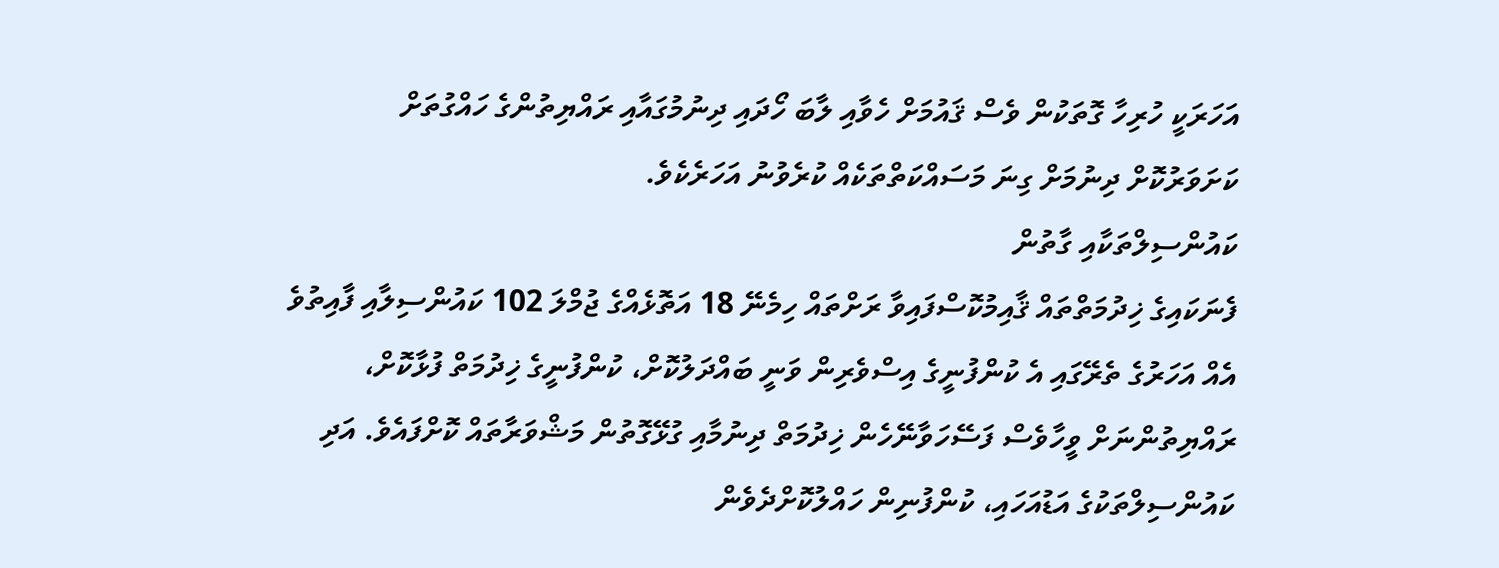އަހަރަކީ ހުރިހާ ގޮތަކުން ވެސް ޤައުމަށް ހެވާއި ލާބަ ހޯދައި ދިނުމުގައާއި ރައްޔިތުންގެ ހައްގުތަށް ކަށަވަރުކޮށް ދިނުމަށް ގިނަ މަސައްކަތްތަކެއް ކުރެވުނު އަހަރެކެވެ.
ކައުންސިލްތަކާއި ގާތުން
ފެނަކައިގެ ޚިދުމަތްތައް ޤާއިމުކޮސްފައިވާ ރަށްތައް ހިމެނޭ 18 އަތޮޅެއްގެ ޖުމްލަ 102 ކައުންސިލާއި ފާއިތުވެ އެއް އަހަރުގެ ތެރޭގައި އެ ކުންފުނީގެ އިސްވެރިން ވަނީ ބައްދަލުކޮށް، ކުންފުނީގެ ޚިދުމަތް ފުޅާކޮށް، ރައްޔިތުންނަށް ވީހާވެސް ފަސޭހަވާނޭހެން ޚިދުމަތް ދިނުމާއި ގުޅޭގޮތުން މަޝްވަރާތައް ކޮށްފައެވެ. އަދި ކައުންސިލްތަކުގެ އަޑުއަހައި، ކުންފުނިން ހައްލުކޮށްދެވެން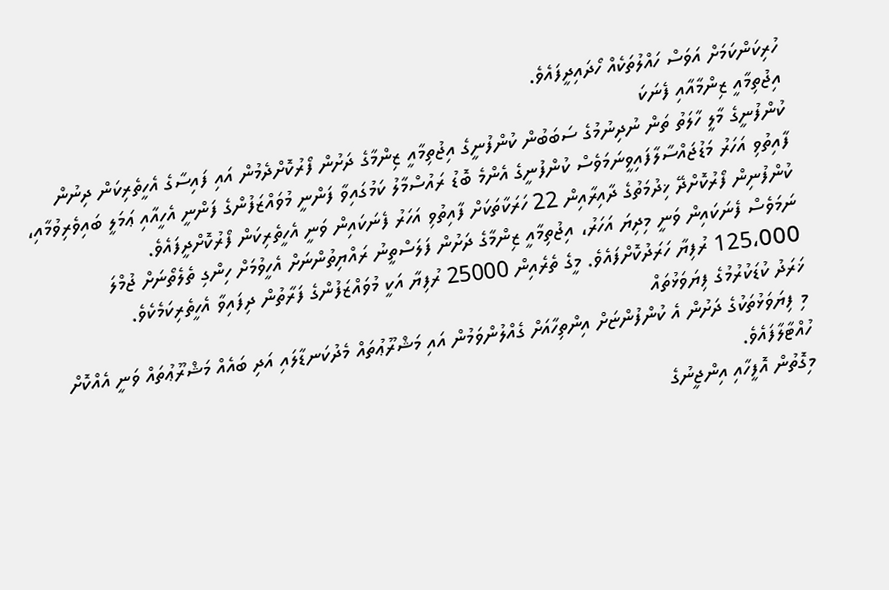ހުރިކަންކަމަށް އަވަސް ހައްލުތަކެއް ހޯދައިދީފައެވެ.
އިޖުތިމާއީ ޒިންމާއާއި ފެނަކަ
ކުންފުނީގެ މާލީ ހާލަތު ތަން ނުދިނުމުގެ ސަބަބުން ކުންފުނީގެ އިޖުތިމާއީ ޒިންމާގެ ދަށުން ފޯރުކޮށްދެމުން އައި ފައިސާގެ އެހީތެރިކަން ދިނުން ފާއިތުވި އަހަރު މަޑުޖައްސާލާފައިވީނަމަވެސް ކުންފުނީގެ އެންމެ ބޮޑު ރައުސްމާލު ކަމުގައިވާ ފަންނީ މުވައްޒަފުންގެ ފަންނީ އެހީއާއި ޢަމަލީ ބައިވެރިވުމާއި، ކުންފުނިން ފޯރުކޮށްދޭ ޚިދުމަތުގެ ދާއިރާއިން 22 ހަރަކާތަކަށް ފާއިތުވި އަހަރު ފެނަކައިން ވަނީ އެހީތެރިކަން ފޯރުކޮށްދީފައެވެ.
ނަމަވެސް ފެނަކައިން ވަނީ މިދިޔަ އަހަރު، އިޖުތިމާއީ ޒިންމާގެ ދަށުން ފަލަސްތީނު ރައްޔިތުންނަށް އެހީވުމަށް ހިންގި ތެލެތޯނަށް ޖުމްލަ 125،000 ރުފިޔާ ހަރަދުކޮށްފައެވެ. މީގެ ތެރެއިން 25000 ރުފިޔާ އަކީ މުވައްޒަފުންގެ ފަރާތުން ދިފައިވާ އެހީތެރިކަމެކެވެ.
ޚަރަދު ކުޑަކުރުމުގެ ފިޔަވަޅުތައް
މި ފިޔަވަޅުތަކުގެ ދަށުން އެ ކުންފުންޏަށް އިންތިހާއަށް ގެއްލުންވަމުން އައި މަޝްރޫޢުތައް މެދުކަނޑާލައި އަދި ބައެއް މަޝްރޫޢުތައް ވަނީ އެއްކޮށް ހުއްޓާލާފައެވެ.
މިގޮތުން އޮފީހާއި އިންޖީނުގެ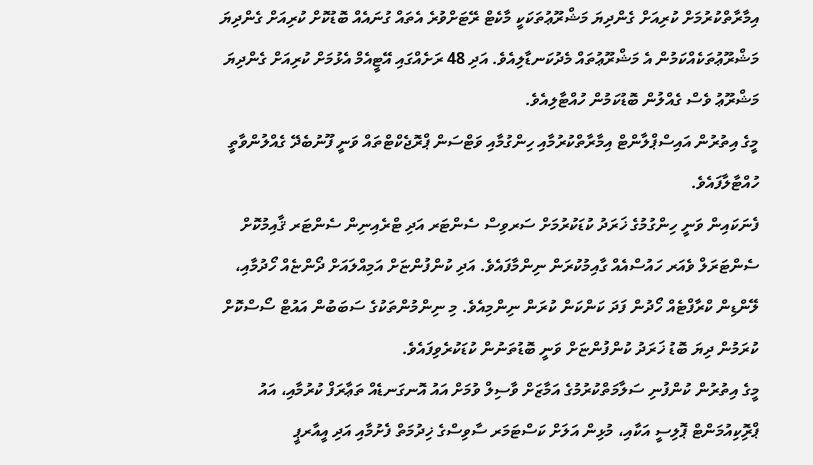އިމާރާތްކުރުމަށް ކުރިއަށް ގެންދިޔަ މަޝްރޫޢުތަކަކީ މާކެޓް ރޭޓަށްވުރެ އެތައް ގުނައެއް ބޮޑުކޮށް ކުރިއަށް ގެންދިޔަ މަޝްރޫޢުތަކެއްކަމުން އެ މަޝްރޫޢުތައް މެދުކަނޑާލިއެވެ. އަދި 48 ރަށެއްގައި އޭޓީއެމް އެޅުމަށް ކުރިއަށް ގެންދިޔަ މަޝްރޫޢު ވެސް ގެއްލުން ބޮޑުކަމުން ހުއްޓާލިއެވެ.
މީގެ އިތުރުން އައިސްޕްލާންޓް އިމާރާތްކުރުމާއި ހިންގުމާއި ވަޓްސަން ޕްރޮޖެކްޓްތައް ވަނީ ފޫނުބެދޭ ގެއްލުންވާތީ ހުއްޓާލާފައެވެ.
ފެނަކައިން ވަނީ ހިންގުމުގެ ޚަރަދު ކުޑަކުރުމަށް ސަރވިސް ސެންޓަރ އަދި ޓްރެއިނިން ސެންޓަރ ޤާއިމުކޮށް ސެންޓަރަލް ވެއަރ ހައުސްއެއް ގާއިމުކުރަން ނިންމާފައެވެ. އަދި ކުންފުންޏަށް އަމިއްލައަށް ދޯންޏެއް ހޯދުމާއި، ލޭންޑިން ކްރާފްޓެއް ހޯދުން ފަދަ ކަންކަން ކުރަން ނިންމިއެވެ. މި ނިންމުންތަކުގެ ސަބަބުން އައުޓް ސޯސްކޮށް ކުރަމުން ދިޔަ ބޮޑު ޚަރަދު ކުންފުންޏަށް ވަނީ ބޮޑުތަނުން ކުޑަކުރެވިފައެވެ.
މީގެ އިތުރުން ކުންފުނި ސަލާމަތްކުރުމުގެ އަމާޒަށް ވާސިލް ވުމަށް އައު އޮނގަނޑެއް ތަޢާރަފް ކުރުމާއި، އައު ޕްރޮިކިއުމަންޓް ޕޮލިސީ އަކާއި، މުޅިން އަލަށް ކަސްޓަމަރ ސާވިސްގެ ޚިދުމަތް ފެށުމާއި އަދި އީއާރޕީ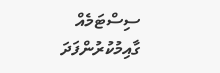ސިސްޓަމެއް ގާއިމުކުރުންފަދަ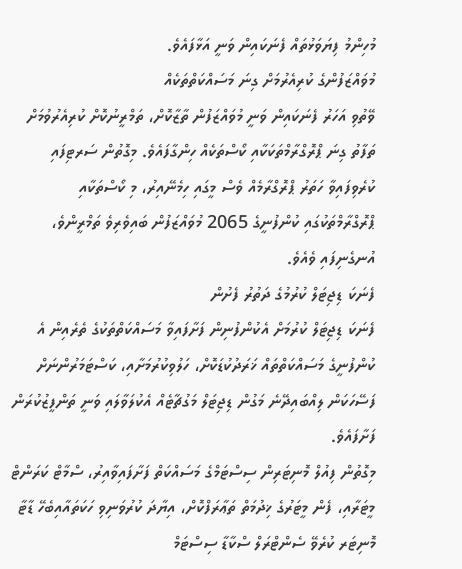މުހިންމު ފިޔަވަޅުތައް ފެނަކައިން ވަނީ އަޅާފައެވެ.
މުވައްޒަފުންގެ ކުރިއެރުމަށް ގިނަ މަސައްކަތްތަކެއް
ވޭތުވި އަހަރު ފެނަކައިން ވަނީ މުވައްޒަފުން ތާޒާކޮށް، ތަމްރީނުކޮށް ކުރިއެރުވުމަށް ތަފާތު ގިނަ ޕްރޮގްރާމްތަކަކާއި ކޯސްތަކެއް ހިންގާފައެވެ. މިގޮތުން ސަރޓިފައި ކުރެވިފައިވާ ހަތަރު ޕްރޮގްރާމެއް ވެސް މީގައި ހިމެނޭއިރު، މި ކޯސްތަކާއި ޕްރޮގްރާމްތަކުގައި ކުންފުނީގެ 2065 މުވައްޒަފުން ބައިވެރިވެ ތަމްރީންވެ، އުނގެނިފައި ވެއެވެ.
ފެނަކަ ޑިޖިޓަލް ކުރުމުގެ ދަތުރު ފެށުން
ފެނަކަ ޑިޖިޓަލް ކުރުމަށް އެކުންފުނިން ފަށާފައިވާ މަސައްކަތްތަކުގެ ތެރެއިން އެ ކުންފުނީގެ މަސައްކަތްތައް ޚަރަދުކުޑަކޮށް، ހަލުވިކުރުމަށާއި، ކަސްޓަމަރުންނަށް ފަސޭހަކަން ލިއްބައިދޭނެ މަގުން ޑިޖިޓަލް މަގުޗާޓެއް އެކުލަވާލައި ވަނީ ތަންފީޒުކުރަން ފަށާފައެވެ.
މިގޮތުން ފިއުލް މޮނިޓަރިން ސިސްޓަމްގެ މަސައްކަތް ފަށާފައިވާއިރު، ސްމާޓް ކަރަންޓް މީޓަރާއި، ފެން މީޓަރުގެ ޚިދުމަތް ތަޢާރަފްކޮށް، އިޔާދަ ކުރުވަނިވި ހަކަތައާއިބެހޭ ޑާޓާ މޮނިޓަރ ކުރެވޭ ސެންޓްރަލް ސްކާޑާ ސިސްޓަމް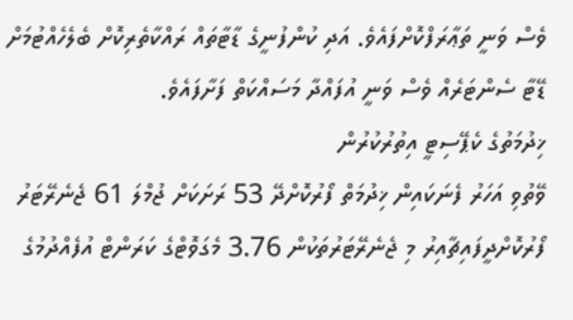ވެސް ވަނީ ތަޢާރަފްކޮށްފައެވެ. އަދި ކުންފުނީގެ ޑާޓާތައް ރައްކާތެރިކޮށް ބެލެހެއްޓުމަށް ޑޭޓާ ސެންޓަރެއް ވެސް ވަނީ އުފައްދާ މަސައްކަތް ފަށާފައެވެ.
ޚިދުމަތުގެ ކެޕޭސިޓީ އިތުރުކުރުން
ވޭތުވި އަހަރު ފެނަކައިން ޚިދުމަތް ފޯރުކޮށްދޭ 53 ރަށަކަށް ޖުމްލަ 61 ޖެނެރޭޓަރު ފޯރުކޮށްދީފައިޗާއިރު މި ޖެނެރޭޓަރުތަކުން 3.76 މެގަވޮޓްގެ ކަރަންޓް އުފެއްދުމުގެ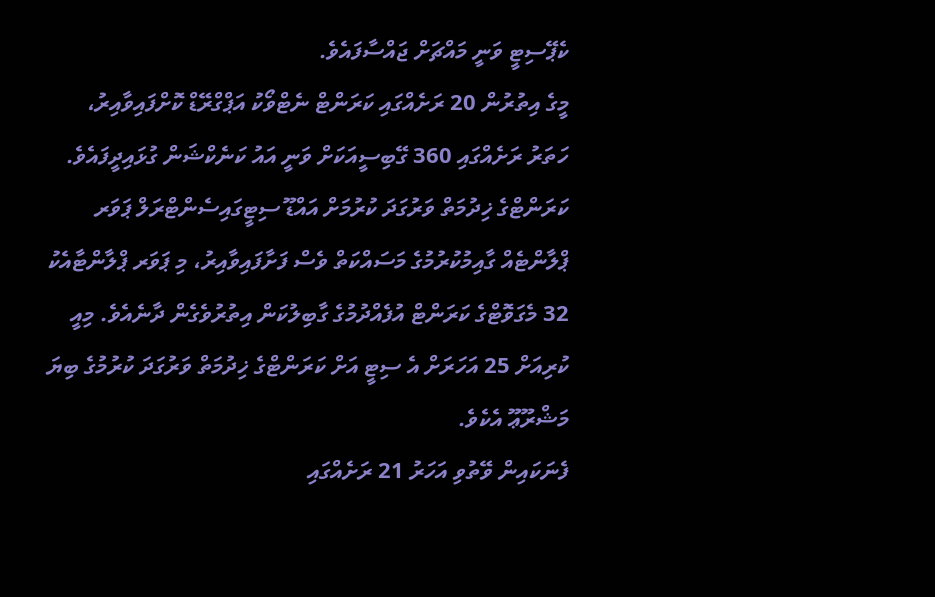ކެޕޭސިޓީ ވަނީ މައްޗަށް ޖައްސާފައެވެ.
މީގެ އިތުރުން 20 ރަށެއްގައި ކަރަންޓް ނެޓްވޯކު އަޕްގްރޭޑް ކޮށްފައިވާއިރު، ހަތަރު ރަށެއްގައި 360 ގޭބިސީއަކަށް ވަނީ އައު ކަނެކްޝަން ގުޅައިދީފައެވެ.
ކަރަންޓްގެ ޚިދުމަތް ވަރުގަދަ ކުރުމަށް އައްޑޫ ސިޓީގައިސެންޓްރަލް ޕަވަރ ޕްލާންޓެއް ގާއިމުކުރުމުގެ މަސައްކަތް ވެސް ފަށާފައިވާއިރު، މި ޕަވަރ ޕްލާންޓާއެކު 32 މެގަވޮޓްގެ ކަރަންޓް އުފެއްދުމުގެ ގާބިލުކަން އިތުރުވެގެން ދާނެއެވެ. މިއީ ކުރިއަށް 25 އަހަރަށް އެ ސިޓީ އަށް ކަރަންޓްގެ ޚިދުމަތް ވަރުގަދަ ކުރުމުގެ ބިޔަ މަޝްރޫޢޫ އެކެވެ.
ފެނަކައިން ވޭތުވި އަހަރު 21 ރަށެއްގައި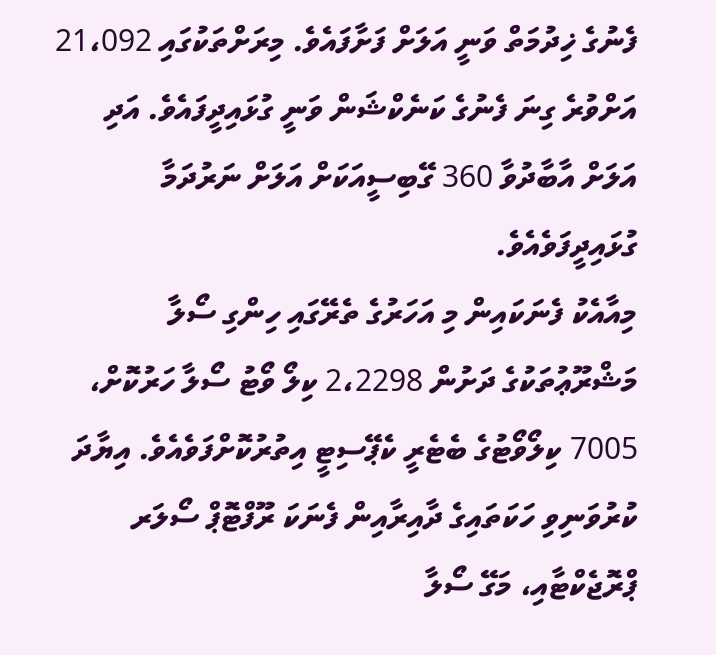ފެނުގެ ޚިދުމަތް ވަނީ އަލަށް ފަށާފައެވެ. މިރަށްތަކުގައި 21،092 އަށްވުރެ ގިނަ ފެނުގެ ކަނެކްޝަން ވަނީ ގުޅައިދީފައެވެ. އަދި އަލަށް އާބާދުވާ 360 ގޭބިސީއަކަށް އަލަށް ނަރުދަމާ ގުޅައިދީފަވެއެވެ.
މިއާއެކު ފެނަކައިން މި އަހަރުގެ ތެރޭގައި ހިންގި ސޯލާ މަޝްރޫޢުތަކުގެ ދަށުން 2،2298 ކިލޯ ވޯޓު ސޯލާ ހަރުކޮށް، 7005 ކިލޯވޯޓުގެ ބެޓެރީ ކެޕޭސިޓީ އިތުރުކޮށްފަވެއެވެ. އިޔާދަ ކުރުވަނިވި ހަކަތައިގެ ދާއިރާއިން ފެނަކަ ރޫފްޓޮޕް ސޯލަރ ޕްރޮޖެކްޓާއި، މަގޭ ސޯލާ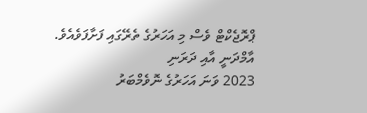ޕްރޮޖެކްޓް ވެސް މި އަހަރުގެ ތެރޭގައި ފަށާފަވެއެވެ.
އާމްދަނީ އާއި ދަރަނި
2023 ވަނަ އަހަރުގެ ނޮވެމްބަރު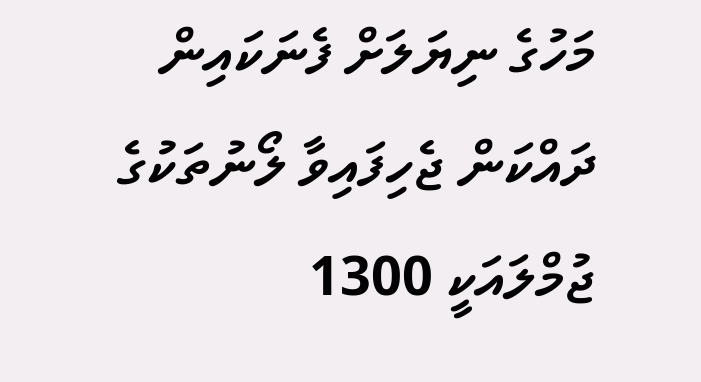މަހުގެ ނިޔަލަށް ފެނަކައިން ދައްކަން ޖެހިފައިވާ ލޯނުތަކުގެ ޖުމްލައަކީ 1300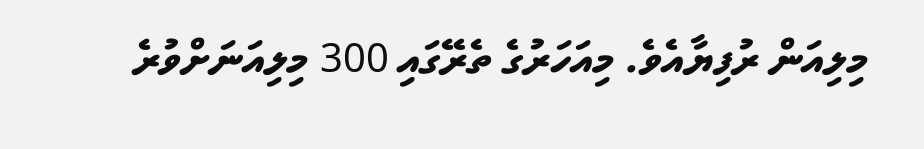މިލިއަން ރުފިޔާއެވެ. މިއަހަރުގެ ތެރޭގައި 300 މިލިއަނަށްވުރެ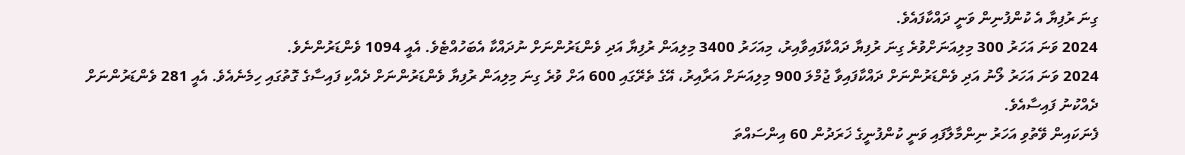ގިނަ ރުފިޔާ އެ ކުންފުނިން ވަނީ ދައްކާފައެވެ.
2024 ވަނަ އަހަރު 300 މިލިއަނަށްވުރެ ގިނަ ރުފިޔާ ދައްކާފައިވާއިރު، މިއަހަރު 3400 މިލިއަން ރުފިޔާ އަދި ވެންޑަރުންނަށް ނުދައްކާ އެބަހުއްޓެވެ. އެއީ 1094 ވެންޑަރުންނެވެ.
2024 ވަނަ އަހަރު ލޯނު އަދި ވެންޑަރުންނަށް ދައްކާފައިވާ ޖުމްލަ 900 މިލިއަނަށް އަރާއިރު، އޭގެ ތެރޭގައި 600 އަށް ވުރެ ގިނަ މިލިއަން ރުފިޔާ ވެންޑަރުންނަށް ދެއްކި ފައިސާގެ ގޮތުގައި ހިމެނެއެވެ. އެއީ 281 ވެންޑަރުންނަށް ދެއްކުނު ފައިސާއެވެ.
ފެނަކައިން ވޭތުވި އަހަރު ނިންމާލާފައި ވަނީ ކުންފުނީގެ ޚަރަދުން 60 އިންސައްތަ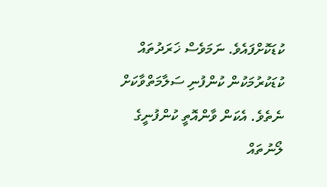ކުޑަކޮށްފައެވެ. ނަމަވެސް ޚަރަދުތައް ކުޑަކުރުމަކުން ކުންފުނި ސަލާމަތްވާކަށް ނެތެވެ. އެކަން ވާންއޮތީ ކުންފުނީގެ ލޯނުތައް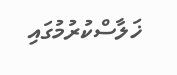ޚަލާސްކުރުމުގައި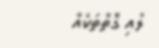ލުއި ގޮތްތަކެއް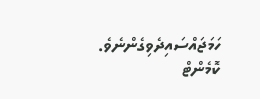ހަމަޖައްސައިދެވިގެންނެވެ.
ކޮމެންޓް